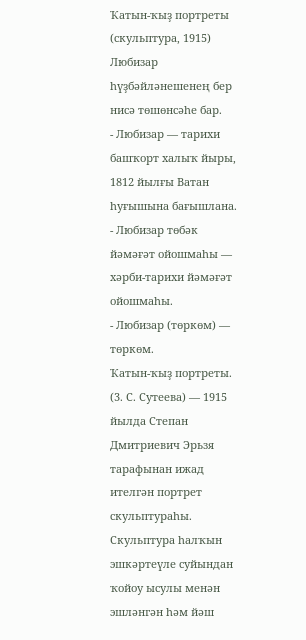Ҡатын-ҡыҙ портреты (скульптура, 1915)
Любизар һүҙбәйләнешенең бер нисә төшөнсәһе бар.
- Любизар — тарихи башҡорт халыҡ йыры, 1812 йылғы Ватан һуғышына бағышлана.
- Любизар төбәк йәмәғәт ойошмаһы — хәрби-тарихи йәмәғәт ойошмаһы.
- Любизар (төркөм) — төркөм.
Ҡатын-ҡыҙ портреты. (3. С. Сутеева) — 1915 йылда Степан Дмитриевич Эрьзя тарафынан ижад ителгән портрет скульптураһы. Скульптура һалҡын эшкәртеүле суйындан ҡойоу ысулы менән эшләнгән һәм йәш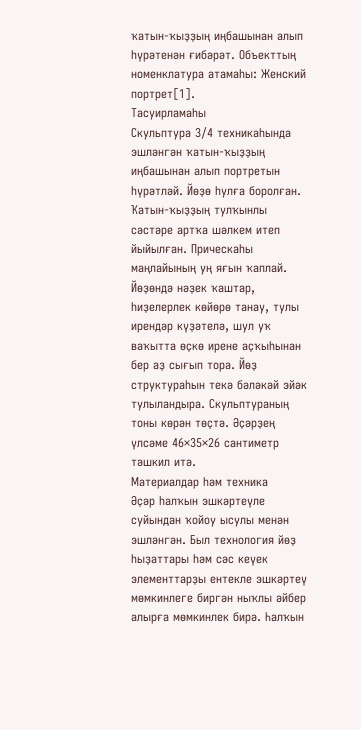ҡатын-ҡыҙҙың иңбашынан алып һүрәтенән ғибәрәт. Объекттың номенклатура атамаһы: Женский портрет[1].
Тасуирламаһы
Скульптура 3/4 техникаһында эшләнгән ҡатын-ҡыҙҙың иңбашынан алып портретын һүрәтләй. Йөҙө һулға боролған. Ҡатын-ҡыҙҙың тулҡынлы сәстәре артҡа шәлкем итеп йыйылған. Прическаһы маңлайының уң яғын ҡаплай. Йөҙөндә нәҙек ҡаштар, һиҙелерлек көйөрө танау, тулы ирендәр күҙәтелә, шул уҡ ваҡытта өҫкө ирене аҫҡыһынан бер аҙ сығып тора. Йөҙ структураһын текә бәләкәй эйәк тулыландыра. Скульптураның тоны көрән төҫтә. Әҫәрҙең үлсәме 46×35×26 сантиметр тәшкил итә.
Материалдар һәм техника
Әҫәр һалҡын эшкәртеүле суйындан ҡойоу ысулы менән эшләнгән. Был технология йөҙ һыҙаттары һәм сәс кеүек элементтарҙы ентекле эшкәртеү мөмкинлеге биргән ныҡлы әйбер алырға мөмкинлек бирә. Һалҡын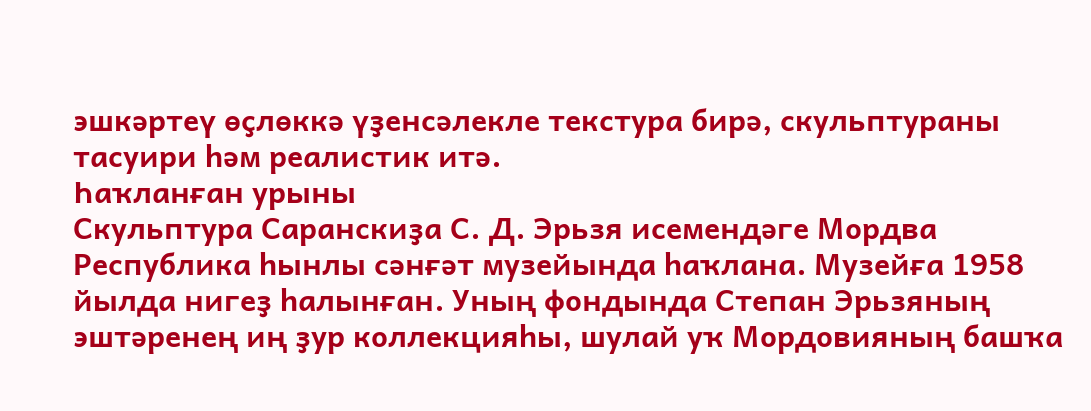эшкәртеү өҫлөккә үҙенсәлекле текстура бирә, скульптураны тасуири һәм реалистик итә.
Һаҡланған урыны
Скульптура Саранскиҙа С. Д. Эрьзя исемендәге Мордва Республика һынлы сәнғәт музейында һаҡлана. Музейға 1958 йылда нигеҙ һалынған. Уның фондында Степан Эрьзяның эштәренең иң ҙур коллекцияһы, шулай уҡ Мордовияның башҡа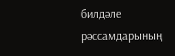билдәле рәссамдарының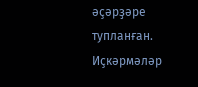әҫәрҙәре тупланған.
Иҫкәрмәләр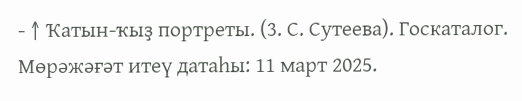- ↑ Ҡатын-ҡыҙ портреты. (3. С. Сутеева). Госкаталог. Мөрәжәғәт итеү датаһы: 11 март 2025.